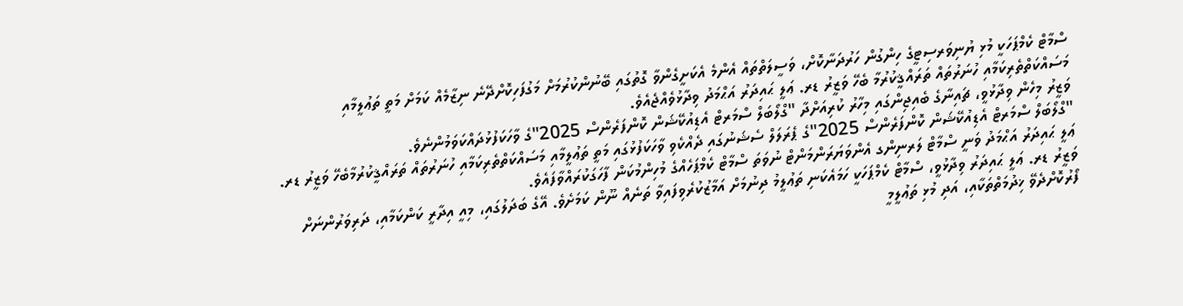ސްމާޓް ކެމްޕަހަކީ މުޅި ޔުނިވަރސިޓީގެ ހިންގުން ހަރުދަނާކޮށް، ވަސީލަތްތައް އެންމެ އެކަށީގެންވާ ގޮތުގައި ބޭނުންކުރުމަށް މަގުފަހިކޮށްދޭނެ ނިޒާމެއް ކަމަށް މަތީ ތަޢުލީމާއި މަސައްކަތްތެރިކަމާއި ހުނަރުތައް ތަރައްޤީކުރުމާ ބެހޭ ވަޒީރު ޑރ. ޢަލީ ޙައިދަރު އަޙްމަދު ވިދާޅުވެއްޖެއެވެ.
ވަޒީރު މިހެން ވިދާޅުވީ، ޗައިނާގެ ބެއިޖިންގައި މިހާރު ކުރިއަށްދާ "ގްލޯބަލް ސްމަރޓް އެޑިއުކޭޝަން ކޮންފަރެންސް 2025"ގެ ވާހަކަފުޅުދައްކަވަމުންނެވެ.
"ގްލޯބަލް ސްމަރޓް އެޑިއުކޭޝަން ކޮންފަރެންސް 2025"ގެ ޕެރަލަލް ސެޝަނުގައި ދެއްކެވި ވާހަކަފުޅުގައި މަތީ ތަޢުލީމާއި މަސައްކަތްތެރިކަމާއި ހުނަރުތައް ތަރައްޤީކުރުމާބެހޭ ވަޒީރު ޑރ. ޢަލީ ޙައިދަރު އަޙްމަދު ވަނީ ސްމާޓް ލަރނިންގ އެންވަޔަރަންމަންޓް ނުވަތަ ސްމާޓް ކެމްޕަހެއްގެ މުހިންމުކަން ފާހަގަކުރައްވާފައެވެ.
ވަޒީރު ޑރ. ޢަލީ ޙައިދަރު ވިދާޅުވީ، ސްމާޓް ކެމްޕަހަކީ ހަމައެކަނި ތަޢުލީމު ދިނުމަށް އަމާޒުކުރެވިފައިވާ ތަނެއް ނޫން ކަމަށެވެ. އޭގެ ބަދަލުގައި، މިއީ އިދާރީ ކަންކަމާއި، ދަރިވަރުންނަށް ފޯރުކޮށްދެވޭ ޚިދުމަތްތަކާއި، އަދި މުޅި ތަޢުލީމީ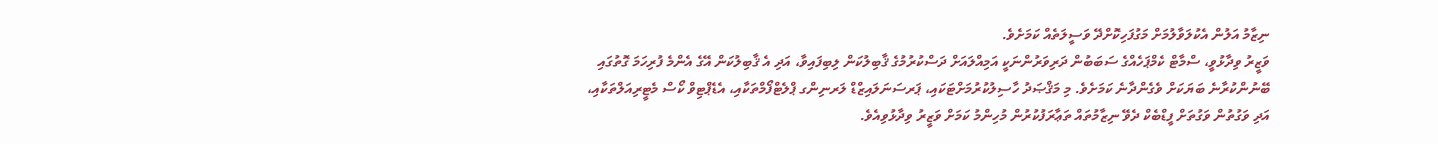ނިޒާމު އަލުން އެކުލަވާލުމަށް މަގުފަހިކޮށްދޭ ވަސީލަތެއް ކަމަށެވެ.
ވަޒީރު ވިދާޅުވީ، ސްމާޓް ކެމްޕަހެއްގެ ސަބަބުން ދަރިވަރުންނަކީ އަމިއްލައަށް ދަސްކުރުމުގެ ޤާބިލުކަން ލިބިފައިވާ، އަދި އެ ޤާބިލުކަން އޭގެ އެންމެ ފުރިހަމަ ގޮތުގައި ބޭނުންކުރާނެ ބަޔަކަށް ވެގެންދާނެ ކަމަށެވެ. މި މަޤްޞަދު ހާސިލުކުރުމަށްޓަކައި، ޕަރސަނަލައިޒްޑް ލަރނިންގ ޕްލެޓްފޯމްތަކާއި، އެޑެޕްޓިވް ކޯސް މެޓީރިއަލްތަކާއި، އަދި ވަގުތުން ވަގުތަށް ފީޑްބެކް ދެވޭ ނިޒާމުތައް ތަޢާރަފުކުރުން މުހިންމު ކަމަށް ވަޒީރު ވިދާޅުވިއެވެ.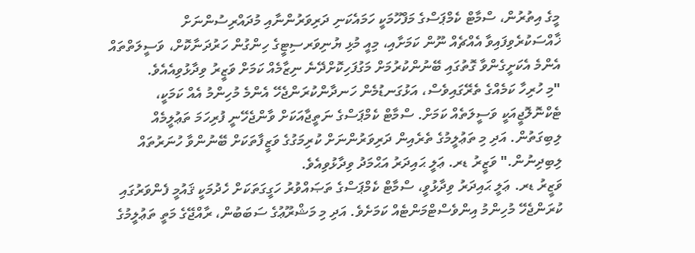މީގެ އިތުރުން، ސްމާޓް ކެމްޕަސްގެ މަފްހޫމަކީ ހަމައެކަނި ދަރިވަރުންނާއި މުދައްރިސުންނަށް ޚާއްސަކުރެވިފައިވާ އެއްޗެއް ނޫން ކަމަށާއި، މިއީ މުޅި ޔުނިވަރސިޓީގެ ހިންގުން ހަރުދަނާކޮށް، ވަސީލަތްތައް އެންމެ އެކަށީގެންވާ ގޮތުގައި ބޭނުންކުރުމަށް މަގުފަހިކޮށްދޭނެ ނިޒާމެއް ކަމަށް ވަޒީރު ވިދާޅުވިއެއެވެ.
"މި ހުރިހާ ކަމެއްގެ ތެރޭގައިވެސް، އަޅުގަނޑުމެން ހަނދާންކުރަންޖެހޭ އެންމެ މުހިންމު އެއް ކަމަކީ، ޓެކްނޮލޮޖީއަކީ ވަސީލަތެއް ކަމަށް. ސްމާޓް ކެމްޕަސްގެ ނަތީޖާއަކަށް ވާންޖެހޭނީ ފުރިހަމަ ތަޢުލީމެއް ލިބިގަތުން. އަދި މި ތަޢުލީމުގެ ތެރެއިން ދަރިވަރުންނަށް ކުރިމަގުގެ ވަޒީފާތަކަށް ބޭނުންވާ ހުނަރުތައް ލިބިދިނުން." ވަޒީރު ޑރ. ޢަލީ ޙައިދަރު އަޙްމަދު ވިދާޅުވިއެވެ.
ވަޒީރު ޑރ. ޢަލީ ޙައިދަރު ވިދާޅުވީ، ސްމާޓް ކެމްޕަސްގެ ތަޞައްވުރު ހަގީގަތަކަށް ހެދުމަކީ ޤައުމީ ފެންވަރުގައި ކުރަންޖެހޭ މުހިންމު އިންވެސްޓްމަންޓެއް ކަމަށެވެ. އަދި މި މަޝްރޫޢުގެ ސަބަބުން، ރާއްޖޭގެ މަތީ ތަޢުލީމުގެ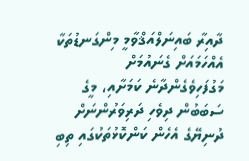ދާއިރާ ބައިނަލްއަޤްވާމީ މިންގަނޑުތަކާ އެއްހަމައަށް ގެނައުމަށް މަގުފަހިވެގެންދާނެ ކަމަށާއި، މީގެ ސަބަބުން ދިވެހި ދަރިވަރުންނަށް ދުނިޔޭގެ އެހެން ކަންކޮޅުތަކުގައި ތިބި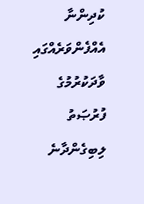ކުދިންނާ އެއްފެންވަރެއްގައި ވާދަކުރުމުގެ ފުރުޞަތު ލިބިގެންދާނެ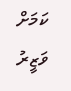ކަމަށް ވަޒީރު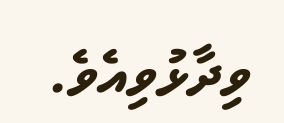ވިދާޅުވިއެވެ.